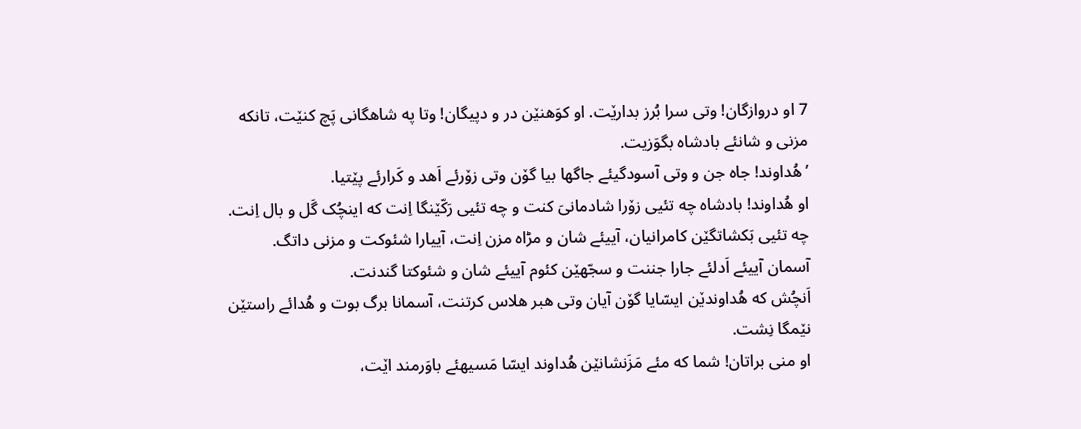7 او دروازگان! وتی سرا بُرز بدارێت. او کوَهنێن در و دپیگان! وتا په شاهگانی پَچ کنێت، تانکه مزنی و شانئے بادشاه بگوَزیت.
’هُداوند! جاه جن و وتی آسودگیئے جاگها بیا گۆن وتی زۆرئے اَهد و کَرارئے پێتیا.
او هُداوند! بادشاه چه تئیی زۆرا شادمانیَ کنت و چه تئیی رَکّێنگا اِنت که اینچُک گَل و بال اِنت.
چه تئیی بَکشاتگێن کامرانیان، آییئے شان و مڑاه مزن اِنت، آییارا شئوکت و مزنی داتگ.
آسمان آییئے اَدلئے جارا جننت و سجّهێن کئوم آییئے شان و شئوکتا گندنت.
اَنچُش که هُداوندێن ایسّایا گۆن آیان وتی هبر هلاس کرتنت، آسمانا برگ بوت و هُدائے راستێن نێمگا نِشت.
او منی براتان! شما که مئے مَزَنشانێن هُداوند ایسّا مَسیهئے باوَرمند اێت،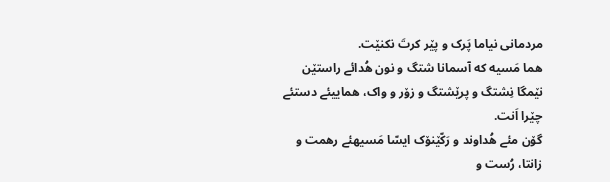مردمانی نیاما پَرک و پێر کرتَ نکنێت.
هما مَسیه که آسمانا شتگ و نون هُدائے راستێن نێمگا نِشتگ و پرێشتگ و زۆر و واک، هماییئے دستئے چێرا اَنت.
گۆن مئے هُداوند و رَکّێنۆک ایسّا مَسیهئے رهمت و زانتا، رُست و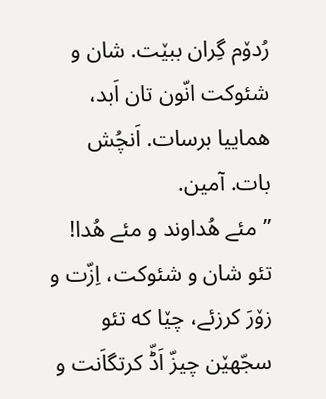رُدۆم گِران ببێت. شان و شئوکت انّون تان اَبد، هماییا برسات. اَنچُش بات. آمین.
”مئے هُداوند و مئے هُدا! تئو شان و شئوکت، اِزّت و زۆرَ کرزئے، چێا که تئو سجّهێن چیزّ اَڈّ کرتگاَنت و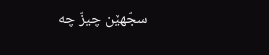سجّهێن چیزّ چه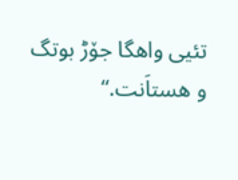تئیی واهگا جۆڑ بوتگ و هستاَنت.“